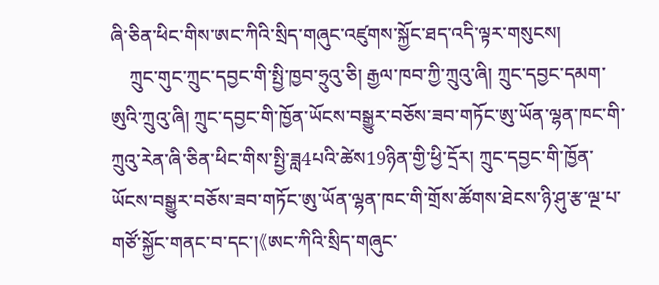ཞི་ཅིན་ཕིང་གིས་ཨང་ཀིའི་སྲིད་གཞུང་འཛུགས་སྐྱོང་ཐད་འདི་ལྟར་གསུངས།
    ཀྲུང་གུང་ཀྲུང་དབྱང་གི་སྤྱི་ཁྱབ་ཧྲུའུ་ཅི། རྒྱལ་ཁབ་ཀྱི་ཀྲུའུ་ཞི། ཀྲུང་དབྱང་དམག་ཨུའི་ཀྲུའུ་ཞི། ཀྲུང་དབྱང་གི་ཁྱོན་ཡོངས་བསྒྱུར་བཅོས་ཟབ་གཏོང་ཨུ་ཡོན་ལྷན་ཁང་གི་ཀྲུའུ་རེན་ཞི་ཅིན་ཕིང་གིས་སྤྱི་ཟླ4པའི་ཚེས19ཉིན་གྱི་ཕྱི་དྲོར། ཀྲུང་དབྱང་གི་ཁྱོན་ཡོངས་བསྒྱུར་བཅོས་ཟབ་གཏོང་ཨུ་ཡོན་ལྷན་ཁང་གི་གྲོས་ཚོགས་ཐེངས་ཉི་ཤུ་རྩ་ལྔ་པ་གཙོ་སྐྱོང་གནང་བ་དང་།《ཨང་ཀིའི་སྲིད་གཞུང་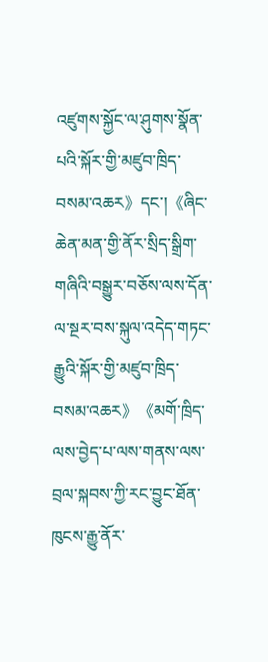འཛུགས་སྐྱོང་ལ་ཤུགས་སྣོན་པའི་སྐོར་གྱི་མཛུབ་ཁྲིད་བསམ་འཆར》དང་།《ཞིང་ཆེན་མན་གྱི་ནོར་སྲིད་སྒྲིག་གཞིའི་བསྒྱུར་བཅོས་ལས་དོན་ལ་སྔར་བས་སྐུལ་འདེད་གཏང་རྒྱུའི་སྐོར་གྱི་མཛུབ་ཁྲིད་བསམ་འཆར》《མགོ་ཁྲིད་ལས་བྱེད་པ་ལས་གནས་ལས་བྲལ་སྐབས་ཀྱི་རང་བྱུང་ཐོན་ཁུངས་རྒྱུ་ནོར་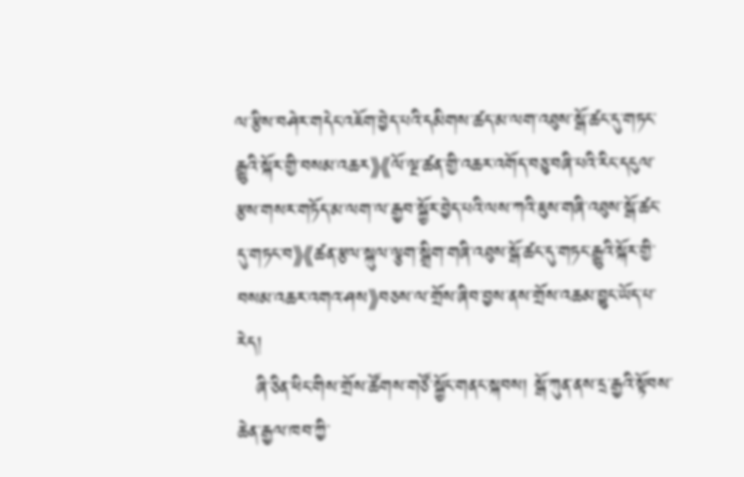ལ་རྩིས་བཤེར་གདེང་འཇོག་བྱེད་པའི་དམིགས་ཚད་མ་ལག་འཐུས་སྒོ་ཚང་དུ་གཏང་རྒྱུའི་སྐོར་གྱི་བསམ་འཆར》《ལོ་ལྔ་ཚན་གྱི་འཆར་འགོད་བཅུ་བཞི་པའི་རིང་དངུལ་རྩས་གསར་གཏོད་མ་ལག་ལ་རྒྱབ་སྐྱོར་བྱེད་པའི་ལས་ཀའི་ཇུས་གཞི་འཐུས་སྒོ་ཚང་དུ་གཏང་བ》《ཚན་རྩལ་སྐུལ་ལྕག་སྒྲིག་གཞི་འཐུས་སྒོ་ཚང་དུ་གཏང་རྒྱུའི་སྐོར་གྱི་བསམ་འཆར་འགའ་ཤས》བཅས་ལ་གྲོས་ཞིབ་བྱས་ནས་གྲོས་འཆམ་བྱུང་ཡོད་པ་རེད།
   ཞི་ཅིན་ཕིང་གིས་གྲོས་ཚོགས་གཙོ་སྐྱོང་གནང་སྐབས། སྒོ་ཀུན་ནས་དྲ་རྒྱའི་སྟོབས་ཆེན་རྒྱལ་ཁབ་ཀྱི་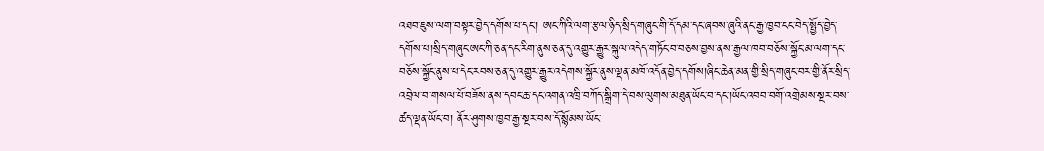འཐབ་ཇུས་ལག་བསྟར་བྱེད་དགོས་པ་དང་། ཨང་ཀིའི་ལག་རྩལ་ཉིད་སྲིད་གཞུང་གི་དོ་དམ་དང་ཞབས་ཞུའི་ནང་རྒྱ་ཁྱབ་ངང་བེད་སྤྱོད་བྱེད་དགོས་པ།སྲིད་གཞུང་ཨང་ཀི་ཅན་དང་རིག་ནུས་ཅན་དུ་འགྱུར་རྒྱུར་སྐུལ་འདེད་གཏོང་བ་བཅས་བྱས་ནས་རྒྱལ་ཁབ་བཅོས་སྐྱོང་མ་ལག་དང་བཅོས་སྐྱོང་ནུས་པ་དེང་རབས་ཅན་དུ་འགྱུར་རྒྱུར་འདེགས་སྐྱོར་ནུས་ལྡན་མཁོ་འདོན་བྱེད་དགོས།ཞིང་ཆེན་མན་གྱི་སྲིད་གཞུང་བར་གྱི་ནོར་སྲིད་འབྲེལ་བ་གསལ་པོ་བཟོས་ནས་དབང་ཆ་དང་འགན་འཁྲི་བཀོད་སྒྲིག་དེ་བས་ལུགས་མཐུན་ཡོང་བ་དང་།ཡོང་འབབ་བགོ་འགྲེམས་སྔར་བས་ཚད་ལྡན་ཡོང་བ། ནོར་ཤུགས་ཁྱབ་རྒྱ་སྔར་བས་དོ་སྙོམས་ཡོང་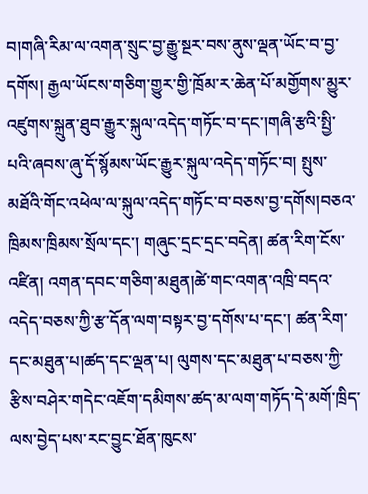བ།གཞི་རིམ་ལ་འགན་སྲུང་བྱ་རྒྱུ་སྔར་བས་ནུས་ལྡན་ཡོང་བ་བྱ་དགོས། རྒྱལ་ཡོངས་གཅིག་གྱུར་གྱི་ཁྲོམ་ར་ཆེན་པོ་མགྱོགས་མྱུར་འཛུགས་སྐྲུན་ཐུབ་རྒྱུར་སྐུལ་འདེད་གཏོང་བ་དང་།གཞི་རྩའི་སྤྱི་པའི་ཞབས་ཞུ་དོ་སྙོམས་ཡོང་རྒྱུར་སྐུལ་འདེད་གཏོང་བ། སྤུས་མཐོའི་གོང་འཕེལ་ལ་སྐུལ་འདེད་གཏོང་བ་བཅས་བྱ་དགོས།བཅའ་ཁྲིམས་ཁྲིམས་སྲོལ་དང་། གཞུང་དྲང་དྲང་བདེན། ཚན་རིག་ངོས་འཛིན། འགན་དབང་གཅིག་མཐུན།ཚེ་གང་འགན་འཁྲི་བདའ་འདེད་བཅས་ཀྱི་རྩ་དོན་ལག་བསྟར་བྱ་དགོས་པ་དང་། ཚན་རིག་དང་མཐུན་པ།ཚད་དང་ལྡན་པ། ལུགས་དང་མཐུན་པ་བཅས་ཀྱི་རྩིས་བཤེར་གདེང་འཇོག་དམིགས་ཚད་མ་ལག་གཏོད་དེ་མགོ་ཁྲིད་ལས་བྱེད་པས་རང་བྱུང་ཐོན་ཁུངས་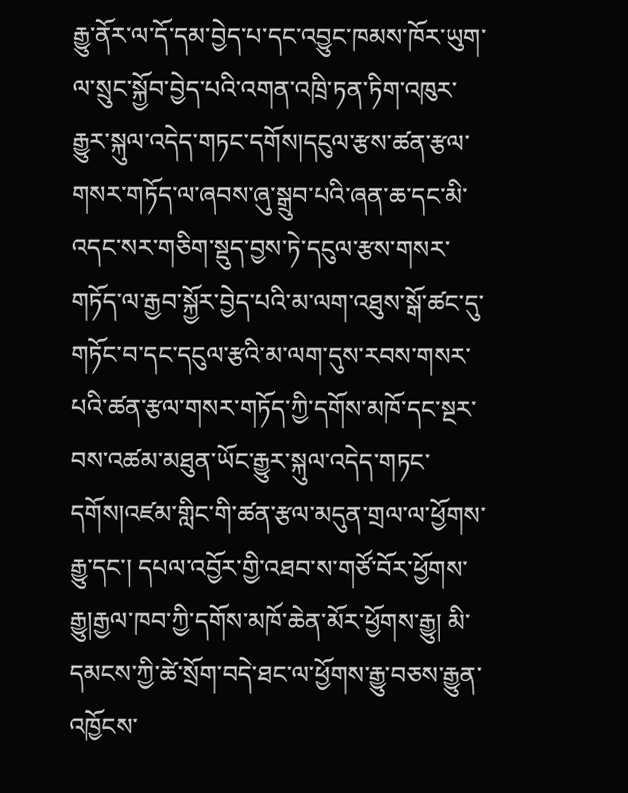རྒྱུ་ནོར་ལ་དོ་དམ་བྱེད་པ་དང་འབྱུང་ཁམས་ཁོར་ཡུག་ལ་སྲུང་སྐྱོབ་བྱེད་པའི་འགན་འཁྲི་ཏན་ཏིག་འཁུར་རྒྱུར་སྐུལ་འདེད་གཏང་དགོས།དངུལ་རྩས་ཚན་རྩལ་གསར་གཏོད་ལ་ཞབས་ཞུ་སྒྲུབ་པའི་ཞན་ཆ་དང་མི་འདང་སར་གཅིག་སྡུད་བྱས་ཏེ་དངུལ་རྩས་གསར་གཏོད་ལ་རྒྱབ་སྐྱོར་བྱེད་པའི་མ་ལག་འཐུས་སྒོ་ཚང་དུ་གཏོང་བ་དང་དངུལ་རྩའི་མ་ལག་དུས་རབས་གསར་པའི་ཚན་རྩལ་གསར་གཏོད་ཀྱི་དགོས་མཁོ་དང་སྔར་བས་འཚམ་མཐུན་ཡོང་རྒྱུར་སྐུལ་འདེད་གཏང་དགོས།འཛམ་གླིང་གི་ཚན་རྩལ་མདུན་གྲལ་ལ་ཕྱོགས་རྒྱུ་དང་། དཔལ་འབྱོར་གྱི་འཐབ་ས་གཙོ་བོར་ཕྱོགས་རྒྱུ།རྒྱལ་ཁབ་ཀྱི་དགོས་མཁོ་ཆེན་མོར་ཕྱོགས་རྒྱུ། མི་དམངས་ཀྱི་ཚེ་སྲོག་བདེ་ཐང་ལ་ཕྱོགས་རྒྱུ་བཅས་རྒྱུན་འཁྱོངས་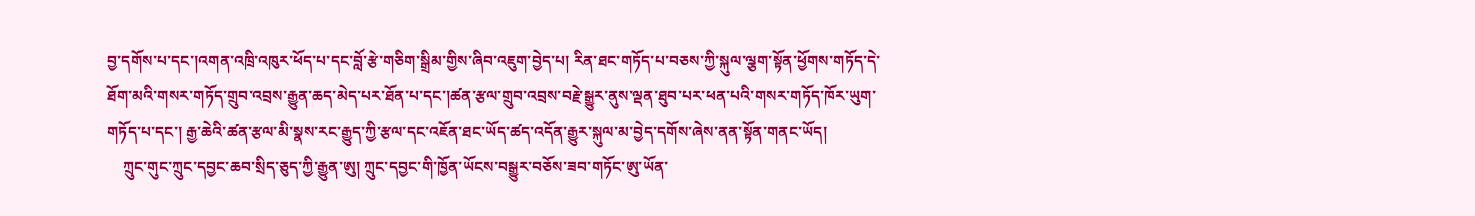བྱ་དགོས་པ་དང་།འགན་འཁྲི་འཁུར་ཕོད་པ་དང་བློ་རྩེ་གཅིག་སྒྲིམ་གྱིས་ཞིབ་འཇུག་བྱེད་པ། རིན་ཐང་གཏོད་པ་བཅས་ཀྱི་སྐུལ་ལྕག་སྟོན་ཕྱོགས་གཏོད་དེ་ཐོག་མའི་གསར་གཏོད་གྲུབ་འབྲས་རྒྱུན་ཆད་མེད་པར་ཐོན་པ་དང་།ཚན་རྩལ་གྲུབ་འབྲས་བརྗེ་སྒྱུར་ནུས་ལྡན་ཐུབ་པར་ཕན་པའི་གསར་གཏོད་ཁོར་ཡུག་གཏོད་པ་དང་། རྒྱ་ཆེའི་ཚན་རྩལ་མི་སྣས་རང་རྒྱུད་ཀྱི་རྩལ་དང་འཇོན་ཐང་ཡོད་ཚད་འདོན་རྒྱུར་སྐུལ་མ་བྱེད་དགོས་ཞེས་ནན་སྟོན་གནང་ཡོད།
    ཀྲུང་གུང་ཀྲུང་དབྱང་ཆབ་སྲིད་ཅུད་ཀྱི་རྒྱུན་ཨུ། ཀྲུང་དབྱང་གི་ཁྱོན་ཡོངས་བསྒྱུར་བཅོས་ཟབ་གཏོང་ཨུ་ཡོན་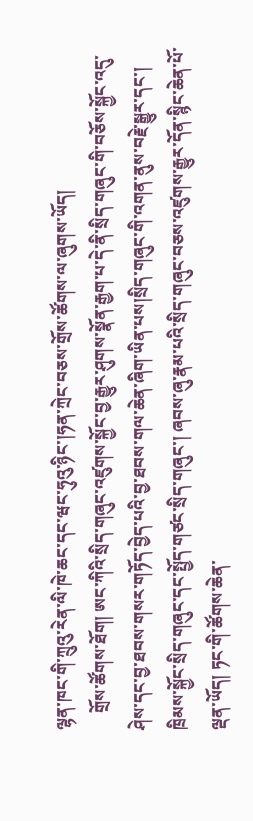ལྷན་ཁང་གི་ཀྲུའུ་རེན་ལི་ཁེ་ཆང་དང་ཝང་ཧུའུ་ཉིང་།ཧན་ཀྲེང་བཅས་གྲོས་ཚོགས་ལ་ཞུགས་ཡོད།
    གྲོས་ཚོགས་ཐོག། ཨང་ཀིའི་སྲིད་གཞུང་འཛུགས་སྐྱོང་བྱ་རྒྱུར་ཤུགས་སྣོན་རྒྱག་པ་དེ་ནི་སྲིད་གཞུང་གི་བཅོས་སྐྱོང་འདུ་ཤེས་དང་བྱ་ཐབས་གསར་གཏོད་བྱེད་པའི་བྱ་ཐབས་གལ་ཆེན་ཞིག་ཡིན་པས།སྲིད་གཞུང་གི་འགན་ནུས་བརྗེ་སྒྱུར་དང་། ཁྲིམས་སྐྱོང་སྲིད་གཞུང་དང་སྤྱོད་གཙང་སྲིད་གཞུང་། ཞབས་ཞུ་རྣམ་པའི་སྲིད་གཞུང་བཅས་འཛུགས་རྒྱུར་དོན་སྙིང་ཆེན་པོ་ལྡན་ཡོད། ཏང་གི་ཚོགས་ཆེན་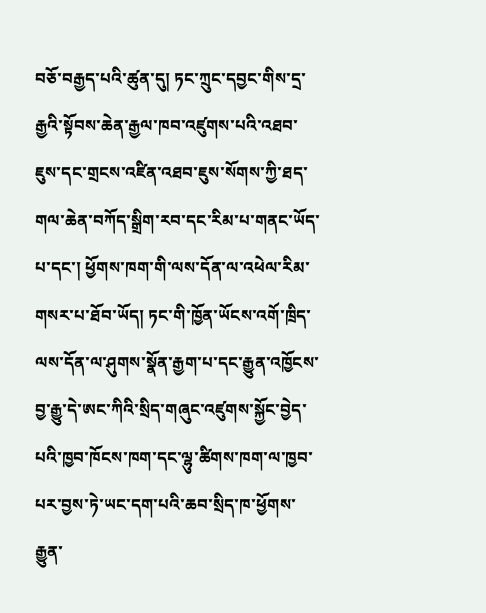བཅོ་བརྒྱད་པའི་ཚུན་དུ། ཏང་ཀྲུང་དབྱང་གིས་དྲ་རྒྱའི་སྟོབས་ཆེན་རྒྱལ་ཁབ་འཛུགས་པའི་འཐབ་ཇུས་དང་གྲངས་འཛིན་འཐབ་ཇུས་སོགས་ཀྱི་ཐད་གལ་ཆེན་བཀོད་སྒྲིག་རབ་དང་རིམ་པ་གནང་ཡོད་པ་དང་། ཕྱོགས་ཁག་གི་ལས་དོན་ལ་འཕེལ་རིམ་གསར་པ་ཐོབ་ཡོད། ཏང་གི་ཁྱོན་ཡོངས་འགོ་ཁྲིད་ལས་དོན་ལ་ཤུགས་སྣོན་རྒྱག་པ་དང་རྒྱུན་འཁྱོངས་བྱ་རྒྱུ་དེ་ཨང་ཀིའི་སྲིད་གཞུང་འཛུགས་སྐྱོང་བྱེད་པའི་ཁྱབ་ཁོངས་ཁག་དང་ལྷུ་ཚིགས་ཁག་ལ་ཁྱབ་པར་བྱས་ཏེ་ཡང་དག་པའི་ཆབ་སྲིད་ཁ་ཕྱོགས་རྒྱུན་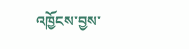འཁྱོངས་བྱས་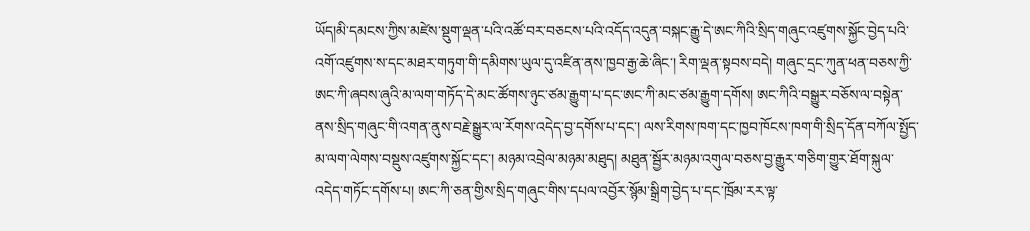ཡོད།མི་དམངས་ཀྱིས་མཛེས་སྡུག་ལྡན་པའི་འཚོ་བར་བཅངས་པའི་འདོད་འདུན་བསྐང་རྒྱུ་དེ་ཨང་ཀིའི་སྲིད་གཞུང་འཛུགས་སྐྱོང་བྱེད་པའི་འགོ་འཛུགས་ས་དང་མཐར་གཏུག་གི་དམིགས་ཡུལ་དུ་འཛིན་ནས་ཁྱབ་རྒྱ་ཆེ་ཞིང་། རིག་ལྡན་སྟབས་བདེ། གཞུང་དྲང་ཀུན་ཕན་བཅས་ཀྱི་ཨང་ཀི་ཞབས་ཞུའི་མ་ལག་གཏོད་དེ་མང་ཚོགས་ཉུང་ཙམ་རྒྱུག་པ་དང་ཨང་ཀི་མང་ཙམ་རྒྱུག་དགོས། ཨང་ཀིའི་བསྒྱུར་བཅོས་ལ་བསྟེན་ནས་སྲིད་གཞུང་གི་འགན་ནུས་བརྗེ་སྒྱུར་ལ་རོགས་འདེད་བྱ་དགོས་པ་དང་། ལས་རིགས་ཁག་དང་ཁྱབ་ཁོངས་ཁག་གི་སྲིད་དོན་བཀོལ་སྤྱོད་མ་ལག་ལེགས་བསྡུས་འཛུགས་སྐྱོང་དང་། མཉམ་འབྲེལ་མཉམ་མཐུད། མཐུན་སྦྱོར་མཉམ་འགུལ་བཅས་བྱ་རྒྱུར་གཅིག་གྱུར་ཐོག་སྐུལ་འདེད་གཏོང་དགོས་པ། ཨང་ཀི་ཅན་གྱིས་སྲིད་གཞུང་གིས་དཔལ་འབྱོར་སྙོམ་སྒྲིག་བྱེད་པ་དང་ཁྲོམ་རར་ལྟ་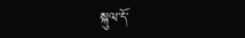སྐུལ་དོ་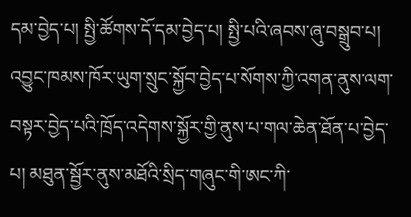དམ་བྱེད་པ། སྤྱི་ཚོགས་དོ་དམ་བྱེད་པ། སྤྱི་པའི་ཞབས་ཞུ་བསྒྲུབ་པ། འབྱུང་ཁམས་ཁོར་ཡུག་སྲུང་སྐྱོབ་བྱེད་པ་སོགས་ཀྱི་འགན་ནུས་ལག་བསྟར་བྱེད་པའི་ཁྲོད་འདེགས་སྐྱོར་གྱི་ནུས་པ་གལ་ཆེན་ཐོན་པ་བྱེད་པ། མཐུན་སྦྱོར་ནུས་མཐོའི་སྲིད་གཞུང་གི་ཨང་ཀི་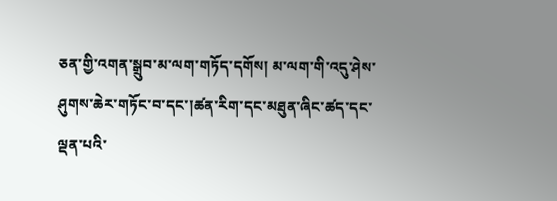ཅན་གྱི་འགན་སྒྲུབ་མ་ལག་གཏོད་དགོས། མ་ལག་གི་འདུ་ཤེས་ཤུགས་ཆེར་གཏོང་བ་དང་།ཚན་རིག་དང་མཐུན་ཞིང་ཚད་དང་ལྡན་པའི་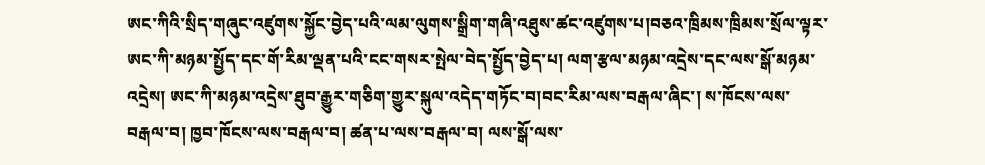ཨང་ཀིའི་སྲིད་གཞུང་འཛུགས་སྐྱོང་བྱེད་པའི་ལམ་ལུགས་སྒྲིག་གཞི་འཐུས་ཚང་འཛུགས་པ།བཅའ་ཁྲིམས་ཁྲིམས་སྲོལ་ལྟར་ཨང་ཀི་མཉམ་སྤྱོད་དང་གོ་རིམ་ལྡན་པའི་ངང་གསར་སྤེལ་བེད་སྤྱོད་བྱེད་པ། ལག་རྩལ་མཉམ་འདྲེས་དང་ལས་སྒོ་མཉམ་འདྲེས། ཨང་ཀི་མཉམ་འདྲེས་ཐུབ་རྒྱུར་གཅིག་གྱུར་སྐུལ་འདེད་གཏོང་བ།བང་རིམ་ལས་བརྒལ་ཞིང་། ས་ཁོངས་ལས་བརྒལ་བ། ཁྱབ་ཁོངས་ལས་བརྒལ་བ། ཚན་པ་ལས་བརྒལ་བ། ལས་སྒོ་ལས་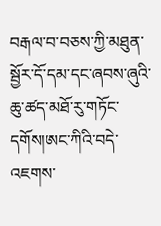བརྒལ་བ་བཅས་ཀྱི་མཐུན་སྦྱོར་དོ་དམ་དང་ཞབས་ཞུའི་ཆུ་ཚད་མཐོ་རུ་གཏོང་དགོས།ཨང་ཀིའི་བདེ་འཇགས་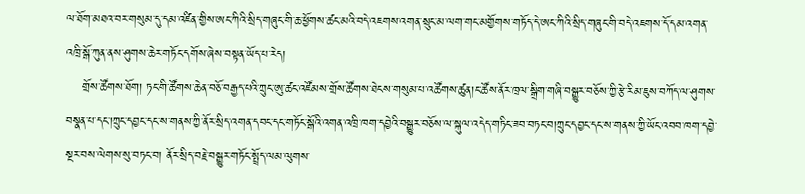ལ་ཐོག་མཐའ་བར་གསུམ་དུ་དམ་འཛིན་གྱིས་ཨང་ཀིའི་སྲིད་གཞུང་གི་ཆ་ཕྱོགས་ཚང་མའི་བདེ་འཇགས་འགན་སྲུང་མ་ལག་གང་མགྱོགས་གཏོད་དེ་ཨང་ཀིའི་སྲིད་གཞུང་གི་བདེ་འཇགས་དོ་དམ་འགན་འཁྲི་སྒོ་ཀུན་ནས་ཤུགས་ཆེར་གཏོང་དགོས་ཞེས་བསྟན་ཡོད་པ་རེད།
    གྲོས་ཚོགས་ཐོག། ཏང་གི་ཚོགས་ཆེན་བཅོ་བརྒྱད་པའི་ཀྲུང་ཨུ་ཚང་འཛོམས་གྲོས་ཚོགས་ཐེངས་གསུམ་པ་འཚོགས་ཚུན།ང་ཚོས་ནོར་ཁྲལ་སྒྲིག་གཞི་བསྒྱུར་བཅོས་ཀྱི་རྩེ་རིམ་ཇུས་བཀོད་ལ་ཤུགས་བསྣན་པ་དང་།ཀྲུང་དབྱང་དང་ས་གནས་ཀྱི་ནོར་སྲིད་འགན་དབང་དང་གཏོང་སྒོའི་འགན་འཁྲི་ཁག་དབྱེའི་བསྒྱུར་བཅོས་ལ་སྐུལ་འདེད་གཏིང་ཟབ་བཏང་བ།ཀྲུང་དབྱང་དང་ས་གནས་ཀྱི་ཡོང་འབབ་ཁག་དབྱེ་སྔར་བས་ལེགས་སུ་བཏང་བ། ནོར་སྲིད་བརྗེ་བསྒྱུར་གཏོང་སྤྲོད་ལམ་ལུགས་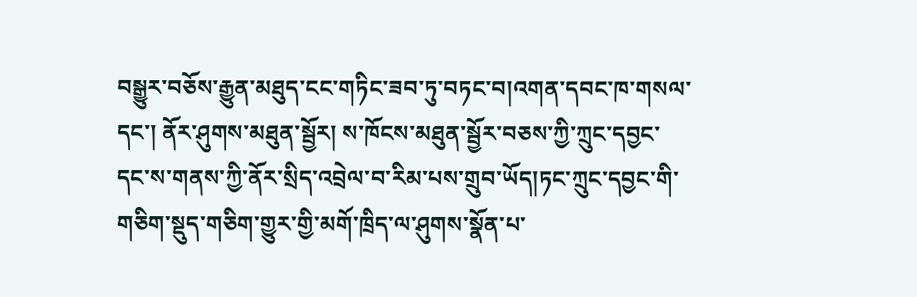བསྒྱུར་བཅོས་རྒྱུན་མཐུད་ངང་གཏིང་ཟབ་ཏུ་བཏང་བ།འགན་དབང་ཁ་གསལ་དང་། ནོར་ཤུགས་མཐུན་སྦྱོར། ས་ཁོངས་མཐུན་སྦྱོར་བཅས་ཀྱི་ཀྲུང་དབྱང་དང་ས་གནས་ཀྱི་ནོར་སྲིད་འབྲེལ་བ་རིམ་པས་གྲུབ་ཡོད།ཏང་ཀྲུང་དབྱང་གི་གཅིག་སྡུད་གཅིག་གྱུར་གྱི་མགོ་ཁྲིད་ལ་ཤུགས་སྣོན་པ་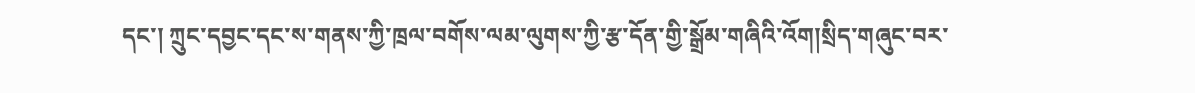དང་། ཀྲུང་དབྱང་དང་ས་གནས་ཀྱི་ཁྲལ་བགོས་ལམ་ལུགས་ཀྱི་རྩ་དོན་གྱི་སྒྲོམ་གཞིའི་འོག།སྲིད་གཞུང་བར་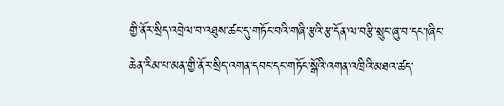གྱི་ནོར་སྲིད་འབྲེལ་བ་འཐུས་ཚང་དུ་གཏོང་བའི་གཞི་རྩའི་རྩ་དོན་ལ་བརྩི་སྲུང་ཞུ་བ་དང་།ཞིང་ཆེན་རིམ་པ་མན་གྱི་ནོར་སྲིད་འགན་དབང་དང་གཏོང་སྒོའི་འགན་འཁྲིའི་མཐའ་ཚད་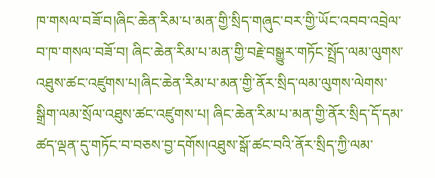ཁ་གསལ་བཟོ་བ།ཞིང་ཆེན་རིམ་པ་མན་གྱི་སྲིད་གཞུང་བར་གྱི་ཡོང་འབབ་འབྲེལ་བ་ཁ་གསལ་བཟོ་བ། ཞིང་ཆེན་རིམ་པ་མན་གྱི་བརྗེ་བསྒྱུར་གཏོང་སྤྲོད་ལམ་ལུགས་འཐུས་ཚང་འཛུགས་པ།ཞིང་ཆེན་རིམ་པ་མན་གྱི་ནོར་སྲིད་ལམ་ལུགས་ལེགས་སྒྲིག་ལམ་སྲོལ་འཐུས་ཚང་འཛུགས་པ། ཞིང་ཆེན་རིམ་པ་མན་གྱི་ནོར་སྲིད་དོ་དམ་ཚད་ལྡན་དུ་གཏོང་བ་བཅས་བྱ་དགོས།འཐུས་སྒོ་ཚང་བའི་ནོར་སྲིད་ཀྱི་ལམ་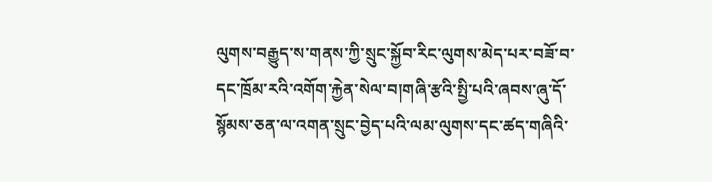ལུགས་བརྒྱུད་ས་གནས་ཀྱི་སྲུང་སྐྱོབ་རིང་ལུགས་མེད་པར་བཟོ་བ་དང་ཁྲོམ་རའི་འགོག་རྐྱེན་སེལ་བ།གཞི་རྩའི་སྤྱི་པའི་ཞབས་ཞུ་དོ་སྙོམས་ཅན་ལ་འགན་སྲུང་བྱེད་པའི་ལམ་ལུགས་དང་ཚད་གཞིའི་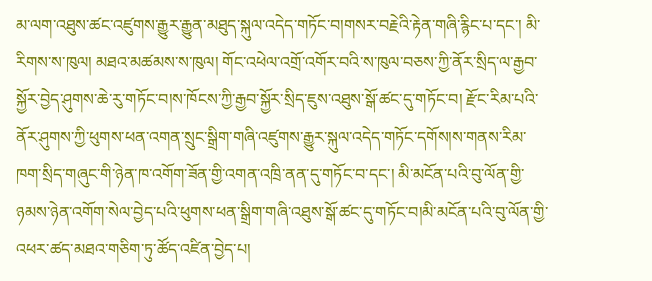མ་ལག་འཐུས་ཚང་འཛུགས་རྒྱུར་རྒྱུན་མཐུད་སྐུལ་འདེད་གཏོང་བ།གསར་བརྗེའི་རྟེན་གཞི་རྙིང་པ་དང་། མི་རིགས་ས་ཁུལ། མཐའ་མཚམས་ས་ཁུལ། གོང་འཕེལ་འགྲོ་འགོར་བའི་ས་ཁུལ་བཅས་ཀྱི་ནོར་སྲིད་ལ་རྒྱབ་སྐྱོར་བྱེད་ཤུགས་ཆེ་རུ་གཏོང་བ།ས་ཁོངས་ཀྱི་རྒྱབ་སྐྱོར་སྲིད་ཇུས་འཐུས་སྒོ་ཚང་དུ་གཏོང་བ། རྫོང་རིམ་པའི་ནོར་ཤུགས་ཀྱི་ཕུགས་ཕན་འགན་སྲུང་སྒྲིག་གཞི་འཛུགས་རྒྱུར་སྐུལ་འདེད་གཏོང་དགོས།ས་གནས་རིམ་ཁག་སྲིད་གཞུང་གི་ཉེན་ཁ་འགོག་ཟོན་གྱི་འགན་འཁྲི་ནན་དུ་གཏོང་བ་དང་། མི་མངོན་པའི་བུ་ལོན་གྱི་ཉམས་ཉེན་འགོག་སེལ་བྱེད་པའི་ཕུགས་ཕན་སྒྲིག་གཞི་འཐུས་སྒོ་ཚང་དུ་གཏོང་བ།མི་མངོན་པའི་བུ་ལོན་གྱི་འཕར་ཚད་མཐའ་གཅིག་ཏུ་ཚོད་འཛིན་བྱེད་པ།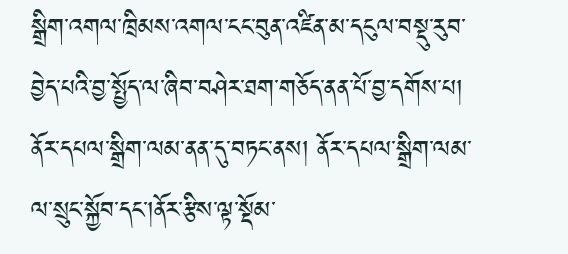སྒྲིག་འགལ་ཁྲིམས་འགལ་ངང་བུན་འཛིན་མ་དངུལ་བསྡུ་རུབ་བྱེད་པའི་བྱ་སྤྱོད་ལ་ཞིབ་བཤེར་ཐག་གཅོད་ནན་པོ་བྱ་དགོས་པ།  ནོར་དཔལ་སྒྲིག་ལམ་ནན་དུ་བཏང་ནས། ནོར་དཔལ་སྒྲིག་ལམ་ལ་སྲུང་སྐྱོབ་དང་།ནོར་རྩིས་ལྟ་སྡོམ་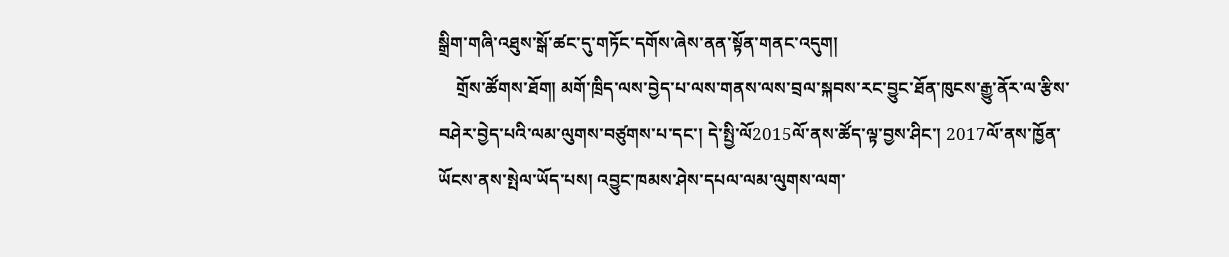སྒྲིག་གཞི་འཐུས་སྒོ་ཚང་དུ་གཏོང་དགོས་ཞེས་ནན་སྟོན་གནང་འདུག།
    གྲོས་ཚོགས་ཐོག། མགོ་ཁྲིད་ལས་བྱེད་པ་ལས་གནས་ལས་བྲལ་སྐབས་རང་བྱུང་ཐོན་ཁུངས་རྒྱུ་ནོར་ལ་རྩིས་བཤེར་བྱེད་པའི་ལམ་ལུགས་བཙུགས་པ་དང་། དེ་སྤྱི་ལོ2015ལོ་ནས་ཚོད་ལྟ་བྱས་ཤིང་། 2017ལོ་ནས་ཁྱོན་ཡོངས་ནས་སྤེལ་ཡོད་པས། འབྱུང་ཁམས་ཤེས་དཔལ་ལམ་ལུགས་ལག་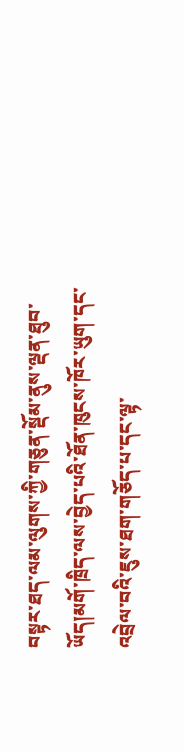བསྟར་ཐད་ལམ་ལུགས་ཀྱི་གཅུན་སྡོམ་ནུས་ལྡན་ཐུབ་ཡོད།མགོ་ཁྲིད་ལས་བྱེད་པའི་ཐོན་ཁུངས་ཁོར་ཡུག་དང་འབྲེལ་བའི་ཇུས་ཐག་གཅོད་པ་དང་ལྟ་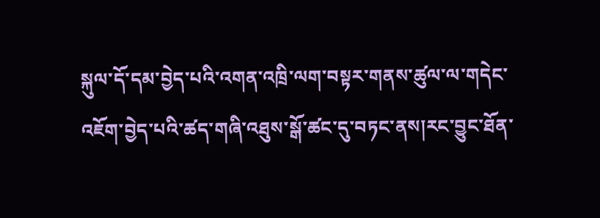སྐུལ་དོ་དམ་བྱེད་པའི་འགན་འཁྲི་ལག་བསྟར་གནས་ཚུལ་ལ་གདེང་འཇོག་བྱེད་པའི་ཚད་གཞི་འཐུས་སྒོ་ཚང་དུ་བཏང་ནས།རང་བྱུང་ཐོན་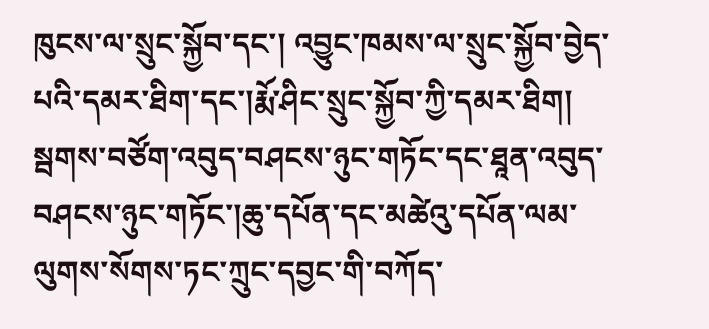ཁུངས་ལ་སྲུང་སྐྱོབ་དང་། འབྱུང་ཁམས་ལ་སྲུང་སྐྱོབ་བྱེད་པའི་དམར་ཐིག་དང་།རྨོ་ཤིང་སྲུང་སྐྱོབ་ཀྱི་དམར་ཐིག། སྦགས་བཙོག་འབུད་བཤངས་ཉུང་གཏོང་དང་ཐཱན་འབུད་བཤངས་ཉུང་གཏོང་།ཆུ་དཔོན་དང་མཚེའུ་དཔོན་ལམ་ལུགས་སོགས་ཏང་ཀྲུང་དབྱང་གི་བཀོད་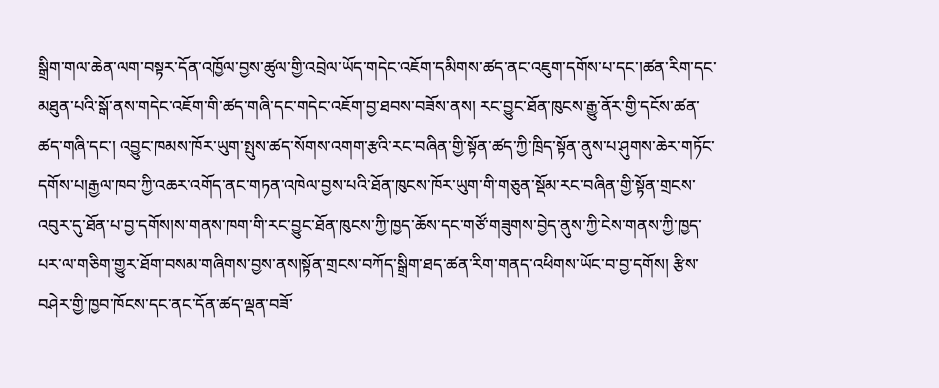སྒྲིག་གལ་ཆེན་ལག་བསྟར་དོན་འཁྱོལ་བྱས་ཚུལ་གྱི་འབྲེལ་ཡོད་གདེང་འཇོག་དམིགས་ཚད་ནང་འཇུག་དགོས་པ་དང་།ཚན་རིག་དང་མཐུན་པའི་སྒོ་ནས་གདེང་འཇོག་གི་ཚད་གཞི་དང་གདེང་འཇོག་བྱ་ཐབས་བཟོས་ནས། རང་བྱུང་ཐོན་ཁུངས་རྒྱུ་ནོར་གྱི་དངོས་ཚན་ཚད་གཞི་དང་། འབྱུང་ཁམས་ཁོར་ཡུག་སྤུས་ཚད་སོགས་འགག་རྩའི་རང་བཞིན་གྱི་སྟོན་ཚད་ཀྱི་ཁྲིད་སྟོན་ནུས་པ་ཤུགས་ཆེར་གཏོང་དགོས་པ།རྒྱལ་ཁབ་ཀྱི་འཆར་འགོད་ནང་གཏན་འཁེལ་བྱས་པའི་ཐོན་ཁུངས་ཁོར་ཡུག་གི་གཅུན་སྡོམ་རང་བཞིན་གྱི་སྟོན་གྲངས་འབུར་དུ་ཐོན་པ་བྱ་དགོས།ས་གནས་ཁག་གི་རང་བྱུང་ཐོན་ཁུངས་ཀྱི་ཁྱད་ཆོས་དང་གཙོ་གཟུགས་བྱེད་ནུས་ཀྱི་ངེས་གནས་ཀྱི་ཁྱད་པར་ལ་གཅིག་གྱུར་ཐོག་བསམ་གཞིགས་བྱས་ནས།སྟོན་གྲངས་བཀོད་སྒྲིག་ཐད་ཚན་རིག་གནད་འཕིགས་ཡོང་བ་བྱ་དགོས། རྩིས་བཤེར་གྱི་ཁྱབ་ཁོངས་དང་ནང་དོན་ཚད་ལྡན་བཟོ་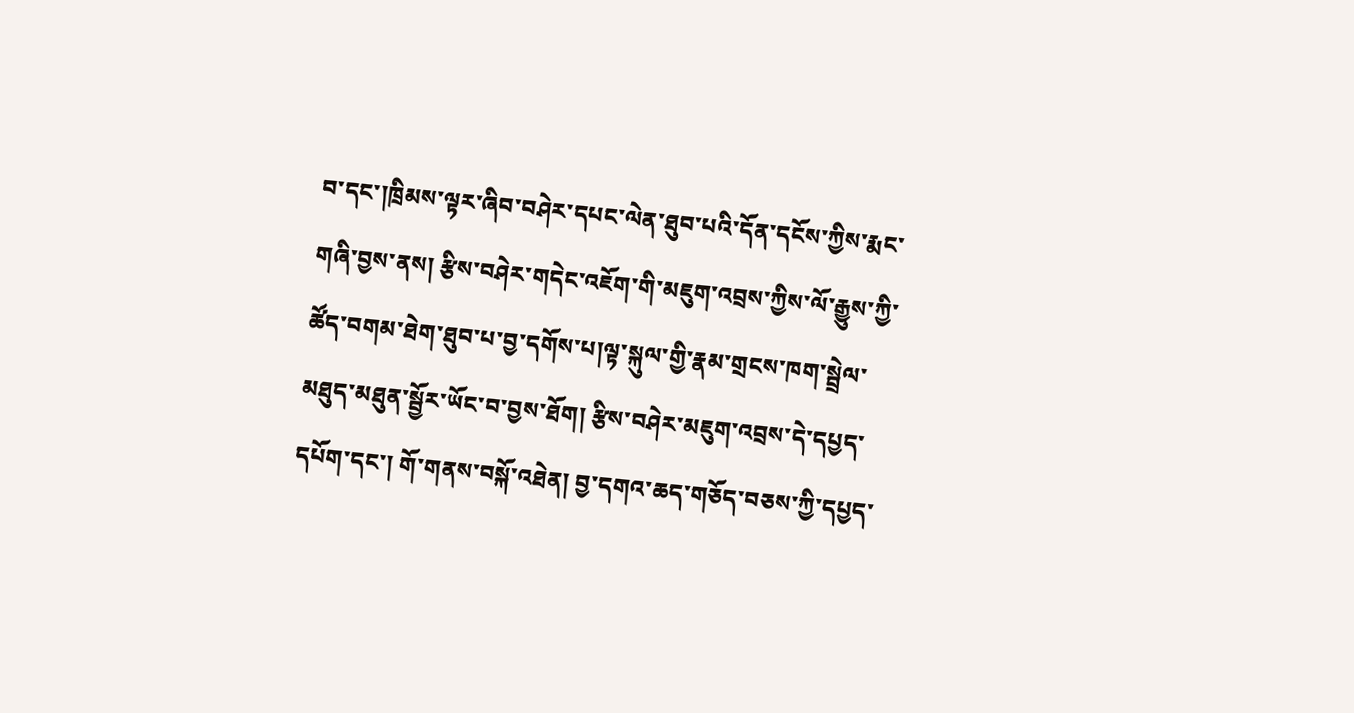བ་དང་།ཁྲིམས་ལྟར་ཞིབ་བཤེར་དཔང་ལེན་ཐུབ་པའི་དོན་དངོས་ཀྱིས་རྨང་གཞི་བྱས་ནས། རྩིས་བཤེར་གདེང་འཇོག་གི་མཇུག་འབྲས་ཀྱིས་ལོ་རྒྱུས་ཀྱི་ཚོད་བགམ་ཐེག་ཐུབ་པ་བྱ་དགོས་པ།ལྟ་སྐུལ་གྱི་རྣམ་གྲངས་ཁག་སྦྲེལ་མཐུད་མཐུན་སྦྱོར་ཡོང་བ་བྱས་ཐོག། རྩིས་བཤེར་མཇུག་འབྲས་དེ་དཔྱད་དཔོག་དང་། གོ་གནས་བསྐོ་འཐེན། བྱ་དགའ་ཆད་གཅོད་བཅས་ཀྱི་དཔྱད་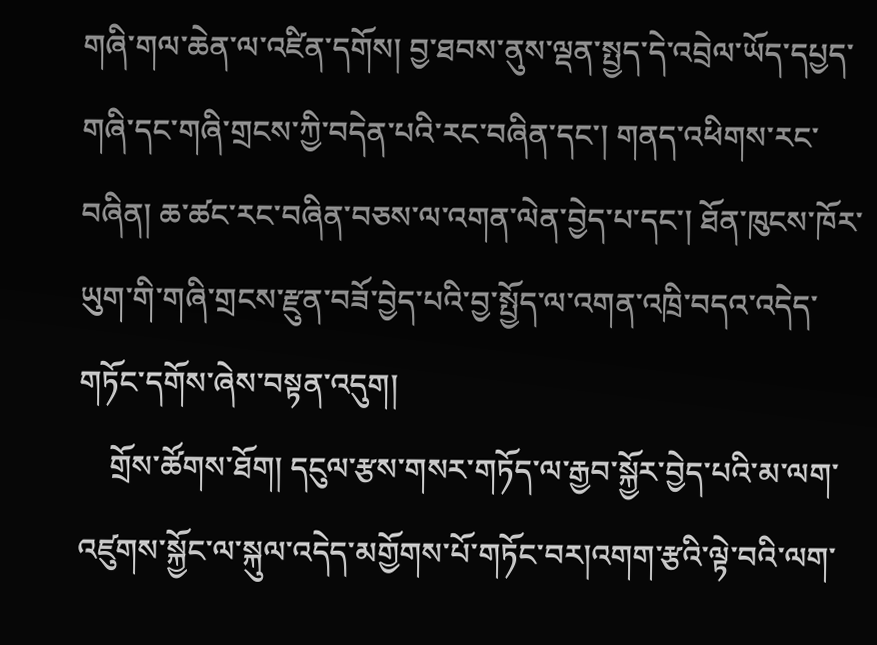གཞི་གལ་ཆེན་ལ་འཛིན་དགོས། བྱ་ཐབས་ནུས་ལྡན་སྤྱད་དེ་འབྲེལ་ཡོད་དཔྱད་གཞི་དང་གཞི་གྲངས་ཀྱི་བདེན་པའི་རང་བཞིན་དང་། གནད་འཕིགས་རང་བཞིན། ཆ་ཚང་རང་བཞིན་བཅས་ལ་འགན་ལེན་བྱེད་པ་དང་། ཐོན་ཁུངས་ཁོར་ཡུག་གི་གཞི་གྲངས་རྫུན་བཟོ་བྱེད་པའི་བྱ་སྤྱོད་ལ་འགན་འཁྲི་བདའ་འདེད་གཏོང་དགོས་ཞེས་བསྟན་འདུག།
    གྲོས་ཚོགས་ཐོག། དངུལ་རྩས་གསར་གཏོད་ལ་རྒྱབ་སྐྱོར་བྱེད་པའི་མ་ལག་འཛུགས་སྐྱོང་ལ་སྐུལ་འདེད་མགྱོགས་པོ་གཏོང་བར།འགག་རྩའི་ལྟེ་བའི་ལག་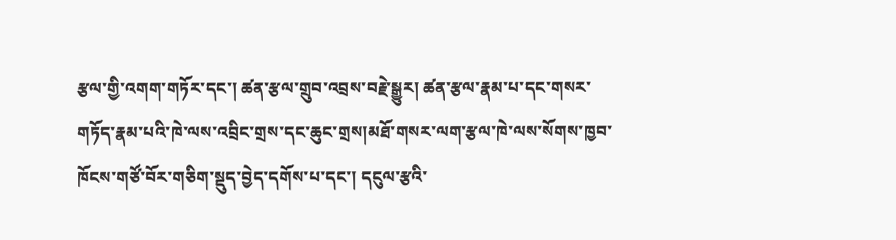རྩལ་གྱི་འགག་གཏོར་དང་། ཚན་རྩལ་གྲུབ་འབྲས་བརྗེ་སྒྱུར། ཚན་རྩལ་རྣམ་པ་དང་གསར་གཏོད་རྣམ་པའི་ཁེ་ལས་འབྲིང་གྲས་དང་ཆུང་གྲས།མཐོ་གསར་ལག་རྩལ་ཁེ་ལས་སོགས་ཁྱབ་ཁོངས་གཙོ་བོར་གཅིག་སྡུད་བྱེད་དགོས་པ་དང་། དངུལ་རྩའི་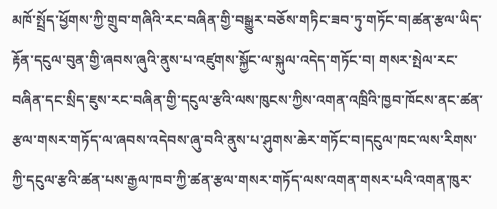མཁོ་སྤྲོད་ཕྱོགས་ཀྱི་གྲུབ་གཞིའི་རང་བཞིན་གྱི་བསྒྱུར་བཅོས་གཏིང་ཟབ་ཏུ་གཏོང་བ།ཚན་རྩལ་ཡིད་རྟོན་དངུལ་བུན་གྱི་ཞབས་ཞུའི་ནུས་པ་འཛུགས་སྐྱོང་ལ་སྐུལ་འདེད་གཏོང་བ། གསར་སྤེལ་རང་བཞིན་དང་སྲིད་ཇུས་རང་བཞིན་གྱི་དངུལ་རྩའི་ལས་ཁུངས་ཀྱིས་འགན་འཁྲིའི་ཁྱབ་ཁོངས་ནང་ཚན་རྩལ་གསར་གཏོད་ལ་ཞབས་འདེབས་ཞུ་བའི་ནུས་པ་ཤུགས་ཆེར་གཏོང་བ།དངུལ་ཁང་ལས་རིགས་ཀྱི་དངུལ་རྩའི་ཚན་པས་རྒྱལ་ཁབ་ཀྱི་ཚན་རྩལ་གསར་གཏོད་ལས་འགན་གསར་པའི་འགན་ཁུར་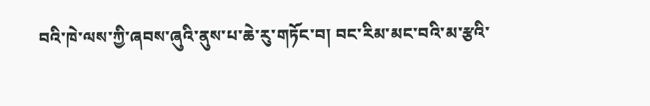བའི་ཁེ་ལས་ཀྱི་ཞབས་ཞུའི་ནུས་པ་ཆེ་རུ་གཏོང་བ། བང་རིམ་མང་བའི་མ་རྩའི་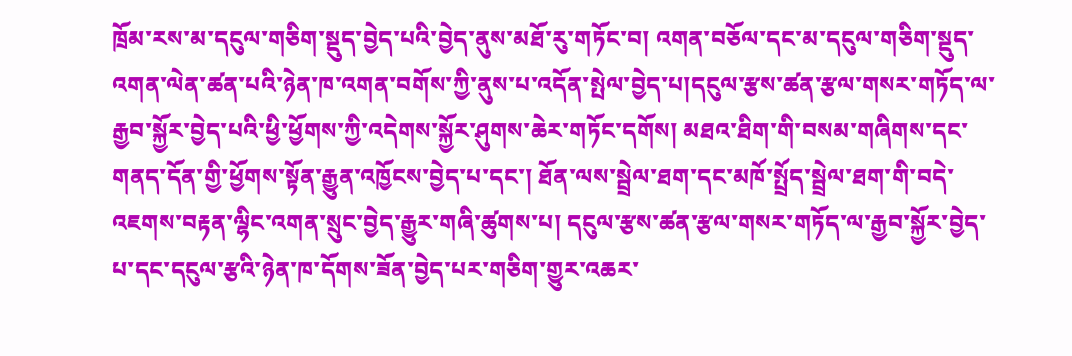ཁྲོམ་རས་མ་དངུལ་གཅིག་སྡུད་བྱེད་པའི་བྱེད་ནུས་མཐོ་རུ་གཏོང་བ། འགན་བཅོལ་དང་མ་དངུལ་གཅིག་སྡུད་འགན་ལེན་ཚན་པའི་ཉེན་ཁ་འགན་བགོས་ཀྱི་ནུས་པ་འདོན་སྤེལ་བྱེད་པ།དངུལ་རྩས་ཚན་རྩལ་གསར་གཏོད་ལ་རྒྱབ་སྐྱོར་བྱེད་པའི་ཕྱི་ཕྱོགས་ཀྱི་འདེགས་སྐྱོར་ཤུགས་ཆེར་གཏོང་དགོས། མཐའ་ཐིག་གི་བསམ་གཞིགས་དང་གནད་དོན་གྱི་ཕྱོགས་སྟོན་རྒྱུན་འཁྱོངས་བྱེད་པ་དང་། ཐོན་ལས་སྦྲེལ་ཐག་དང་མཁོ་སྤྲོད་སྦྲེལ་ཐག་གི་བདེ་འཇགས་བརྟན་ལྷིང་འགན་སྲུང་བྱེད་རྒྱུར་གཞི་ཚུགས་པ། དངུལ་རྩས་ཚན་རྩལ་གསར་གཏོད་ལ་རྒྱབ་སྐྱོར་བྱེད་པ་དང་དངུལ་རྩའི་ཉེན་ཁ་དོགས་ཟོན་བྱེད་པར་གཅིག་གྱུར་འཆར་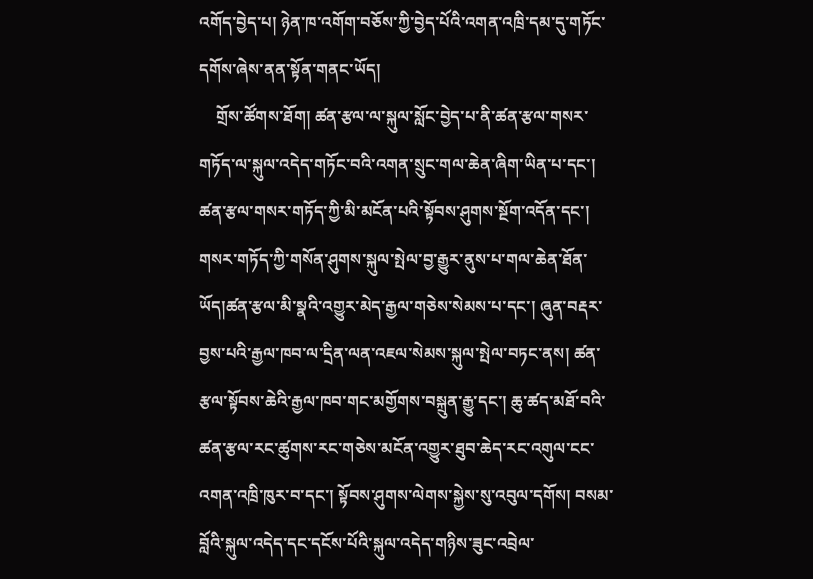འགོད་བྱེད་པ། ཉེན་ཁ་འགོག་བཅོས་ཀྱི་བྱེད་པོའི་འགན་འཁྲི་དམ་དུ་གཏོང་དགོས་ཞེས་ནན་སྟོན་གནང་ཡོད།
    གྲོས་ཚོགས་ཐོག། ཚན་རྩལ་ལ་སྐུལ་སློང་བྱེད་པ་ནི་ཚན་རྩལ་གསར་གཏོད་ལ་སྐུལ་འདེད་གཏོང་བའི་འགན་སྲུང་གལ་ཆེན་ཞིག་ཡིན་པ་དང་། ཚན་རྩལ་གསར་གཏོད་ཀྱི་མི་མངོན་པའི་སྟོབས་ཤུགས་སྔོག་འདོན་དང་། གསར་གཏོད་ཀྱི་གསོན་ཤུགས་སྐུལ་སྤེལ་བྱ་རྒྱུར་ནུས་པ་གལ་ཆེན་ཐོན་ཡོད།ཚན་རྩལ་མི་སྣའི་འགྱུར་མེད་རྒྱལ་གཅེས་སེམས་པ་དང་། ཞུན་བརྡར་བྱས་པའི་རྒྱལ་ཁབ་ལ་དྲིན་ལན་འཇལ་སེམས་སྐུལ་སྤེལ་བཏང་ནས། ཚན་རྩལ་སྟོབས་ཆེའི་རྒྱལ་ཁབ་གང་མགྱོགས་བསྐྲུན་རྒྱུ་དང་། ཆུ་ཚད་མཐོ་བའི་ཚན་རྩལ་རང་ཚུགས་རང་གཅེས་མངོན་འགྱུར་ཐུབ་ཆེད་རང་འགུལ་ངང་འགན་འཁྲི་ཁུར་བ་དང་། སྟོབས་ཤུགས་ལེགས་སྐྱེས་སུ་འབུལ་དགོས། བསམ་བློའི་སྐུལ་འདེད་དང་དངོས་པོའི་སྐུལ་འདེད་གཉིས་ཟུང་འབྲེལ་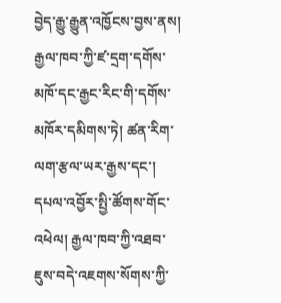བྱེད་རྒྱུ་རྒྱུན་འཁྱོངས་བྱས་ནས། རྒྱལ་ཁབ་ཀྱི་ཛ་དྲག་དགོས་མཁོ་དང་རྒྱང་རིང་གི་དགོས་མཁོར་དམིགས་ཏེ། ཚན་རིག་ལག་རྩལ་ཡར་རྒྱས་དང་། དཔལ་འབྱོར་སྤྱི་ཚོགས་གོང་འཕེལ། རྒྱལ་ཁབ་ཀྱི་འཐབ་ཇུས་བདེ་འཇགས་སོགས་ཀྱི་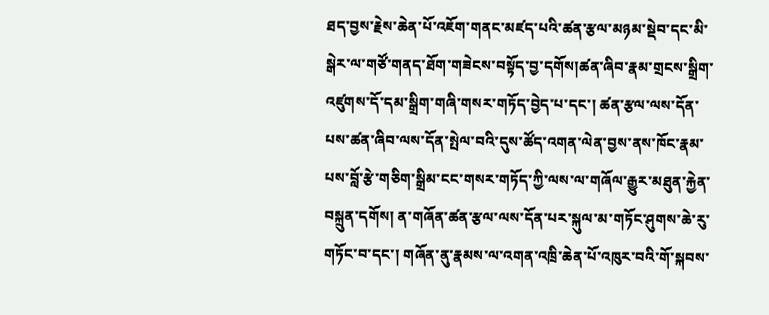ཐད་བྱས་རྗེས་ཆེན་པོ་འཇོག་གནང་མཛད་པའི་ཚན་རྩལ་མཉམ་སྡེབ་དང་མི་སྒེར་ལ་གཙོ་གནད་ཐོག་གཟེངས་བསྟོད་བྱ་དགོས།ཚན་ཞིབ་རྣམ་གྲངས་སྒྲིག་འཛུགས་དོ་དམ་སྒྲིག་གཞི་གསར་གཏོད་བྱེད་པ་དང་། ཚན་རྩལ་ལས་དོན་པས་ཚན་ཞིབ་ལས་དོན་སྤེལ་བའི་དུས་ཚོད་འགན་ལེན་བྱས་ནས་ཁོང་རྣམ་པས་བློ་རྩེ་གཅིག་སྒྲིམ་ངང་གསར་གཏོད་ཀྱི་ལས་ལ་གཞོལ་རྒྱུར་མཐུན་རྐྱེན་བསྐྲུན་དགོས། ན་གཞོན་ཚན་རྩལ་ལས་དོན་པར་སྐུལ་མ་གཏོང་ཤུགས་ཆེ་རུ་གཏོང་བ་དང་། གཞོན་ནུ་རྣམས་ལ་འགན་འཁྲི་ཆེན་པོ་འཁུར་བའི་གོ་སྐབས་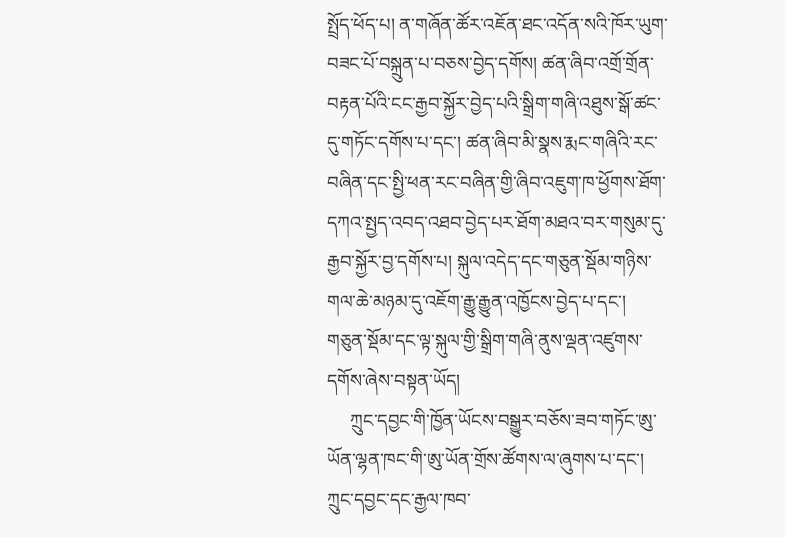སྤྲོད་ཕོད་པ། ན་གཞོན་ཚོར་འཇོན་ཐང་འདོན་སའི་ཁོར་ཡུག་བཟང་པོ་བསྐྲུན་པ་བཅས་བྱེད་དགོས། ཚན་ཞིབ་འགྲོ་གྲོན་བརྟན་པོའི་ངང་རྒྱབ་སྐྱོར་བྱེད་པའི་སྒྲིག་གཞི་འཐུས་སྒོ་ཚང་དུ་གཏོང་དགོས་པ་དང་། ཚན་ཞིབ་མི་སྣས་རྨང་གཞིའི་རང་བཞིན་དང་སྤྱི་ཕན་རང་བཞིན་གྱི་ཞིབ་འཇུག་ཁ་ཕྱོགས་ཐོག་དཀའ་སྤྱད་འབད་འཐབ་བྱེད་པར་ཐོག་མཐའ་བར་གསུམ་དུ་རྒྱབ་སྐྱོར་བྱ་དགོས་པ། སྐུལ་འདེད་དང་གཅུན་སྡོམ་གཉིས་གལ་ཆེ་མཉམ་དུ་འཇོག་རྒྱུ་རྒྱུན་འཁྱོངས་བྱེད་པ་དང་། གཅུན་སྡོམ་དང་ལྟ་སྐུལ་གྱི་སྒྲིག་གཞི་ནུས་ལྡན་འཛུགས་དགོས་ཞེས་བསྟན་ཡོད།
     ཀྲུང་དབྱང་གི་ཁྱོན་ཡོངས་བསྒྱུར་བཅོས་ཟབ་གཏོང་ཨུ་ཡོན་ལྷན་ཁང་གི་ཨུ་ཡོན་གྲོས་ཚོགས་ལ་ཞུགས་པ་དང་། ཀྲུང་དབྱང་དང་རྒྱལ་ཁབ་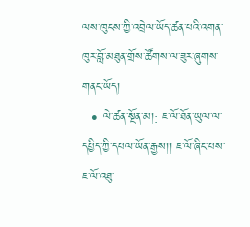ལས་ཁུངས་ཀྱི་འབྲེལ་ཡོད་ཚན་པའི་འགན་ཁུར་བློ་མཐུན་གྲོས་ཚོགས་ལ་ཟུར་ཞུགས་གནང་ཡོད།
  • ལེ་ཚན་སྔོན་མ།: ཇ་ལོ་ཐོན་ཡུལ་ལ་དཔྱིད་ཀྱི་དཔལ་ཡོན་རྒྱས།། ཇ་ལོ་ཞིང་པས་ཇ་ལོ་འཐུ་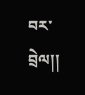བར་བྲེལ།།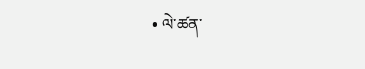• ལེ་ཚན་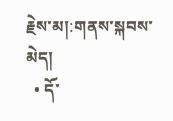རྗེས་མ།:གནས་སྐབས་མེད།
  • དོ་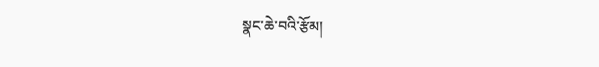སྣང་ཆེ་བའི་རྩོམ།